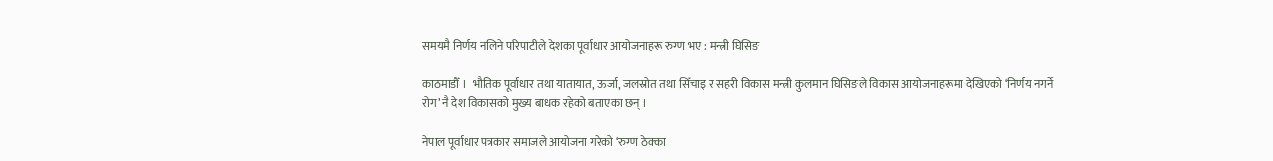समयमै निर्णय नलिने परिपाटीले देशका पूर्वाधार आयोजनाहरू रुग्ण भए : मन्त्री घिसिङ

काठमाडौँ ।  भौतिक पूर्वाधार तथा यातायात, ऊर्जा, जलस्रोत तथा सिँचाइ र सहरी विकास मन्त्री कुलमान घिसिङले विकास आयोजनाहरूमा देखिएको ‘निर्णय नगर्ने रोग’ नै देश विकासको मुख्य बाधक रहेको बताएका छन् ।

नेपाल पूर्वाधार पत्रकार समाजले आयोजना गरेको ‘रुग्ण ठेक्का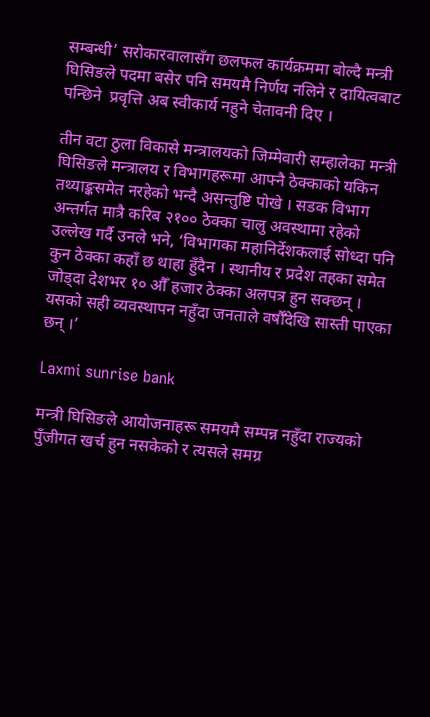सम्बन्धी’ सरोकारवालासँग छलफल कार्यक्रममा बोल्दै मन्त्री घिसिङले पदमा बसेर पनि समयमै निर्णय नलिने र दायित्वबाट पन्छिने  प्रवृत्ति अब स्वीकार्य नहुने चेतावनी दिए ।

तीन वटा ठुला विकासे मन्त्रालयको जिम्मेवारी सम्हालेका मन्त्री घिसिङले मन्त्रालय र विभागहरूमा आफ्नै ठेक्काको यकिन तथ्याङ्कसमेत नरहेको भन्दै असन्तुष्टि पोखे । सडक विभाग अन्तर्गत मात्रै करिब २१०० ठेक्का चालु अवस्थामा रहेको उल्लेख गर्दै उनले भने, ‘विभागका महानिर्देशकलाई सोध्दा पनि कुन ठेक्का कहाँ छ थाहा हुँदैन । स्थानीय र प्रदेश तहका समेत जोड्दा देशभर १० औँ हजार ठेक्का अलपत्र हुन सक्छन् । यसको सही व्यवस्थापन नहुँदा जनताले वर्षौँदेखि सास्ती पाएका छन् ।’

Laxmi sunrise bank

मन्त्री घिसिङले आयोजनाहरू समयमै सम्पन्न नहुँदा राज्यको पुँजीगत खर्च हुन नसकेको र त्यसले समग्र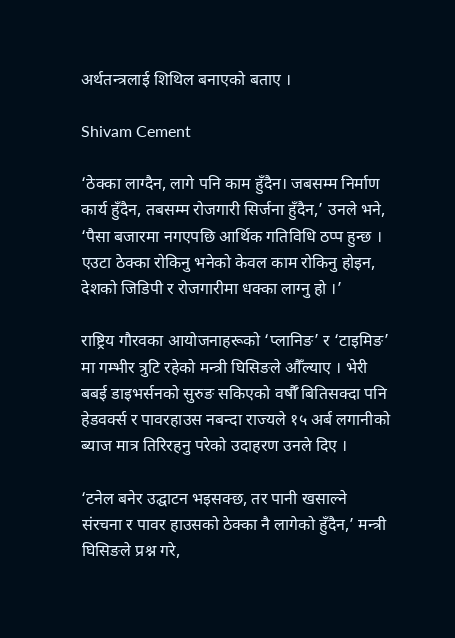अर्थतन्त्रलाई शिथिल बनाएको बताए ।

Shivam Cement

‘ठेक्का लाग्दैन, लागे पनि काम हुँदैन। जबसम्म निर्माण कार्य हुँदैन, तबसम्म रोजगारी सिर्जना हुँदैन,’ उनले भने, ‘पैसा बजारमा नगएपछि आर्थिक गतिविधि ठप्प हुन्छ । एउटा ठेक्का रोकिनु भनेको केवल काम रोकिनु होइन, देशको जिडिपी र रोजगारीमा धक्का लाग्नु हो ।’

राष्ट्रिय गौरवका आयोजनाहरूको ‘प्लानिङ’ र ‘टाइमिङ’ मा गम्भीर त्रुटि रहेको मन्त्री घिसिङले औँल्याए । भेरी बबई डाइभर्सनको सुरुङ सकिएको वर्षौँ बितिसक्दा पनि हेडवर्क्स र पावरहाउस नबन्दा राज्यले १५ अर्ब लगानीको ब्याज मात्र तिरिरहनु परेको उदाहरण उनले दिए ।

‘टनेल बनेर उद्घाटन भइसक्छ, तर पानी खसाल्ने संरचना र पावर हाउसको ठेक्का नै लागेको हुँदैन,’ मन्त्री घिसिङले प्रश्न गरे,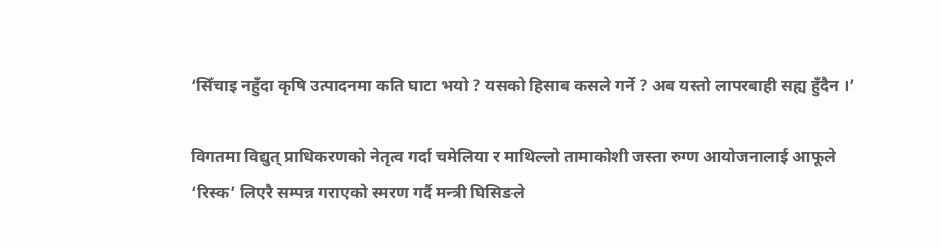‘सिँचाइ नहुँदा कृषि उत्पादनमा कति घाटा भयो ? यसको हिसाब कसले गर्ने ? अब यस्तो लापरबाही सह्य हुँदैन ।’

विगतमा विद्युत् प्राधिकरणको नेतृत्व गर्दा चमेलिया र माथिल्लो तामाकोशी जस्ता रुग्ण आयोजनालाई आफूले ‘रिस्क’ लिएरै सम्पन्न गराएको स्मरण गर्दै मन्त्री घिसिङले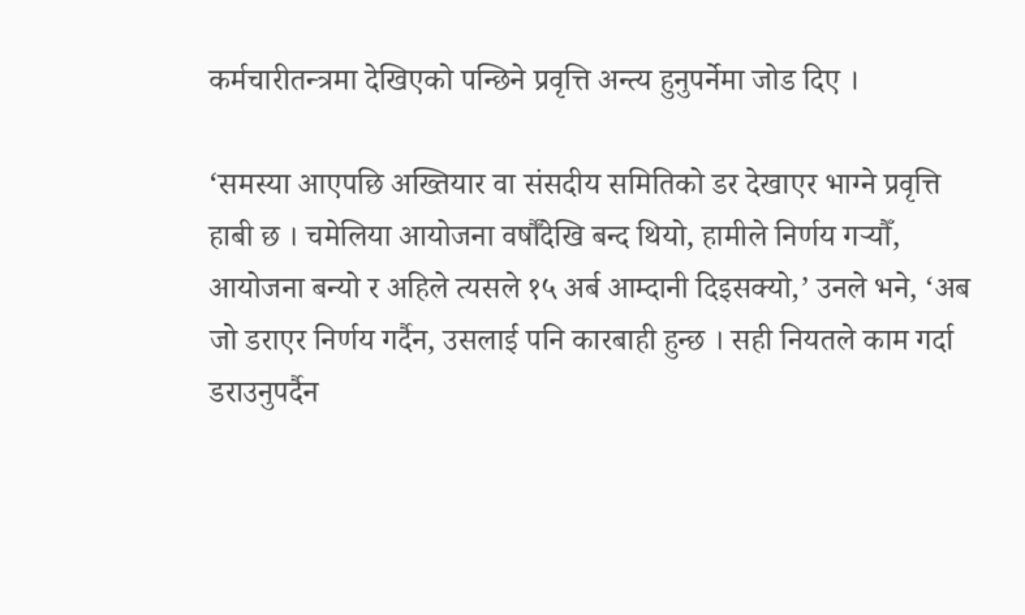कर्मचारीतन्त्रमा देखिएको पन्छिने प्रवृत्ति अन्त्य हुनुपर्नेमा जोड दिए ।

‘समस्या आएपछि अख्तियार वा संसदीय समितिको डर देखाएर भाग्ने प्रवृत्ति हाबी छ । चमेलिया आयोजना वर्षौँदेखि बन्द थियो, हामीले निर्णय गर्‍यौँ, आयोजना बन्यो र अहिले त्यसले १५ अर्ब आम्दानी दिइसक्यो,’ उनले भने, ‘अब जो डराएर निर्णय गर्दैन, उसलाई पनि कारबाही हुन्छ । सही नियतले काम गर्दा डराउनुपर्दैन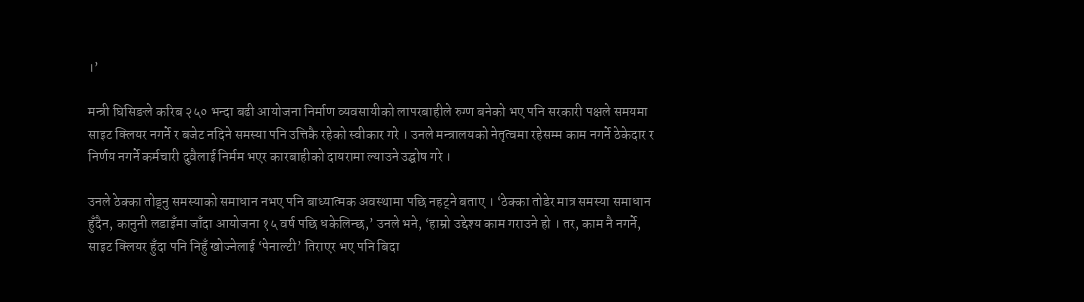।’

मन्त्री घिसिङले करिब २५० भन्दा बढी आयोजना निर्माण व्यवसायीको लापरबाहीले रुग्ण बनेको भए पनि सरकारी पक्षले समयमा साइट क्लियर नगर्ने र बजेट नदिने समस्या पनि उत्तिकै रहेको स्वीकार गरे । उनले मन्त्रालयको नेतृत्वमा रहेसम्म काम नगर्ने ठेकेदार र निर्णय नगर्ने कर्मचारी दुवैलाई निर्मम भएर कारबाहीको दायरामा ल्याउने उद्घोष गरे ।

उनले ठेक्का तोड्नु समस्याको समाधान नभए पनि बाध्यात्मक अवस्थामा पछि नहट्ने बताए । ‘ठेक्का तोडेर मात्र समस्या समाधान हुँदैन, कानुनी लडाइँमा जाँदा आयोजना १५ वर्ष पछि धकेलिन्छ,’ उनले भने, ‘हाम्रो उद्देश्य काम गराउने हो । तर, काम नै नगर्ने, साइट क्लियर हुँदा पनि निहुँ खोज्नेलाई ‘पेनाल्टी’ तिराएर भए पनि बिदा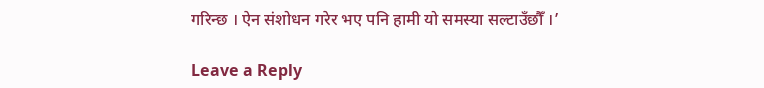गरिन्छ । ऐन संशोधन गरेर भए पनि हामी यो समस्या सल्टाउँछौँ ।’

Leave a Reply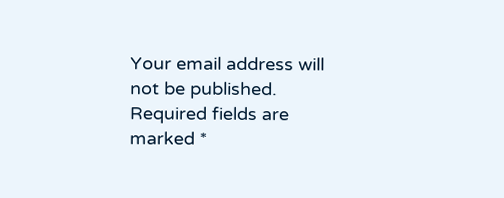Your email address will not be published. Required fields are marked *